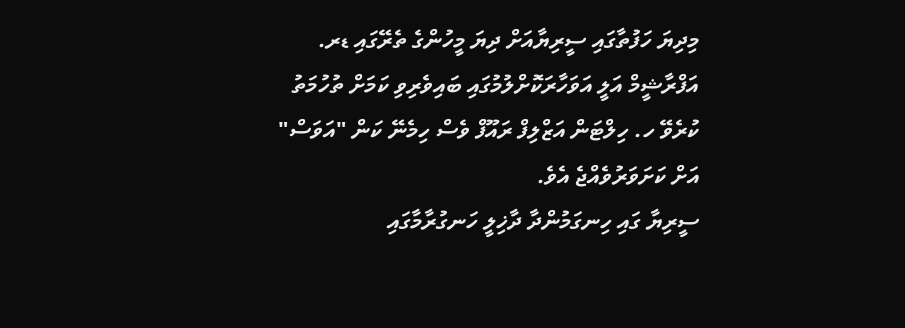މިދިޔަ ހަފުތާގައި ސީރިޔާއަށް ދިޔަ މީހުންގެ ތެރޭގައި ޑރ. އަފްރާޝީމް އަލީ އަވަހާރަކޮށްލުމުގައި ބައިވެރިވި ކަމަށް ތުހުމަތު ކުރެވޭ ހ. ހިލްޓަން އަޒްލިފް ރައޫފް ވެސް ހިމެނޭ ކަން "އަވަސް" އަށް ކަށަވަރުވެއްޖެ އެވެ.
ސީރިޔާ ގައި ހިނގަމުންދާ ދާޚިލީ ހަނގުރާމާގައި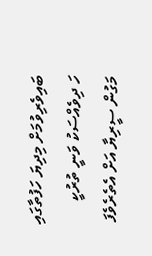ބައިވެރިވުމަށް މިދިޔަ ހަފުތާގައި ހަ ދިވެއްސަކު ވަނީ ތުރުކީ މަގުން ސީރިޔާ އަށް އެތެރެވެފަ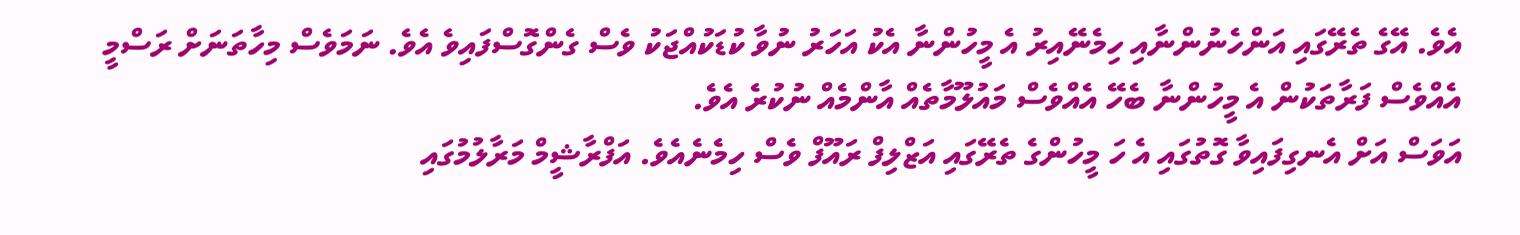އެވެ. އޭގެ ތެރޭގައި އަންހެނުންނާއި ހިމެނޭއިރު އެ މީހުންނާ އެކު އަހަރު ނުވާ ކުޑަކުއްޖަކު ވެސް ގެންގޮސްފައިވެ އެވެ. ނަމަވެސް މިހާތަނަށް ރަސްމީ އެއްވެސް ފަރާތަކުން އެ މީހުންނާ ބެހޭ އެއްވެސް މައުލޫމާތެއް އާންމެއް ނުކުރެ އެވެ.
އަވަސް އަށް އެނގިފައިވާ ގޮތުގައި އެ ހަ މީހުންގެ ތެރޭގައި އަޒްލިފް ރައޫފް ވެސް ހިމެނެއެވެ. އަފްރާޝީމް މަރާލުމުގައި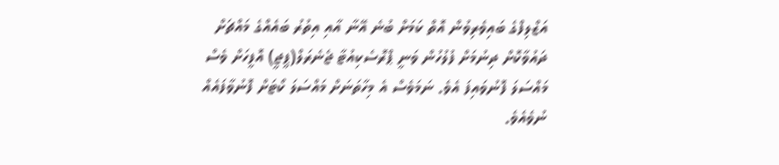އަޒްލިފްގެ ބައިވެރިވުން އޮތް ކަމަށް ބުނެ އޭނާ އާއި އިތުރު ބައެއްގެ މައްޗަށް ދައުވާކޮށް ދިނުމަށް ފުލުހުން ވަނީ ޕްރޮސެކިއުޓާ ޖެނެރަލް(ޕީޖީ) އޮފީހަށް ވެސް މައްސަލަ ފޮނުވައިފަ އެވެ. ނަމަވެސް އެ މިހާތަނަށް މައްސަލަ ކޯޓަށް ފޮނުވާފައެއް ނުވެއެވެ.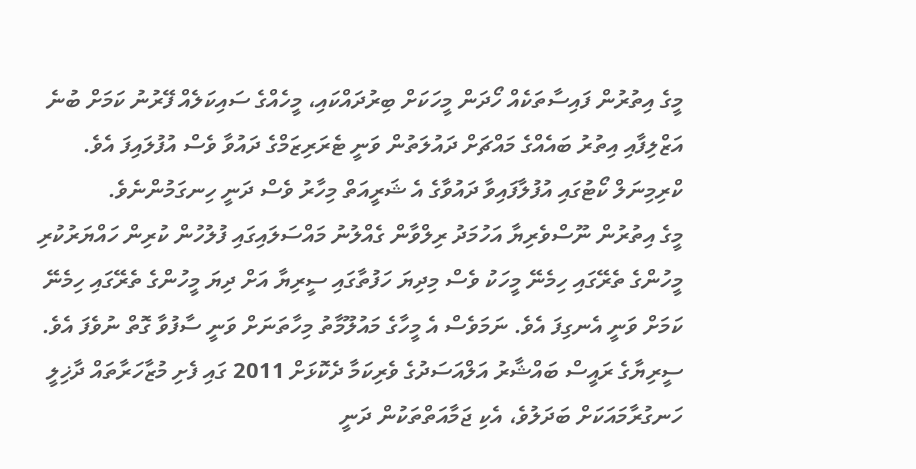މީގެ އިތުރުން ފައިސާތަކެއް ހޯދަން މީހަކަށް ބިރުދައްކައި، މީހެއްގެ ސައިކަލެއް ފޭރުނު ކަމަށް ބުނެ އަޒްލިފާއި އިތުރު ބައެއްގެ މައްޗަށް ދައުލަތުން ވަނީ ޓެރަރިޒަމްގެ ދައުވާ ވެސް އުފުލައިފަ އެވެ. ކްރިމިނަލް ކޯޓުގައި އުފުލާފައިވާ ދައުވާގެ އެ ޝަރީއަތް މިހާރު ވެސް ދަނީ ހިނގަމުންނެވެ.
މީގެ އިތުރުން ނޫސްވެރިޔާ އަހުމަދު ރިލްވާން ގެއްލުނު މައްސަލައިގައި ފުލުހުން ކުރިން ހައްޔަރުކުރި މީހުންގެ ތެރޭގައި ހިމެނޭ މީހަކު ވެސް މިދިޔަ ހަފުތާގައި ސީރިޔާ އަށް ދިޔަ މީހުންގެ ތެރޭގައި ހިމެނޭ ކަމަށް ވަނީ އެނގިފަ އެވެ. ނަމަވެސް އެ މީހާގެ މައުލޫމާތު މިހާތަނަށް ވަނީ ސާފުވާ ގޮތް ނުވެފަ އެވެ.
ސީރިޔާގެ ރައީސް ބައްޝާރު އަލްއަސަދުގެ ވެރިކަމާ ދެކޮޅަށް 2011 ގައި ފެށި މުޒާހަރާތައް ދާޚިލީ ހަނގުރާމައަކަށް ބަދަލުވެ، އެކި ޖަމާއަތްތަކުން ދަނީ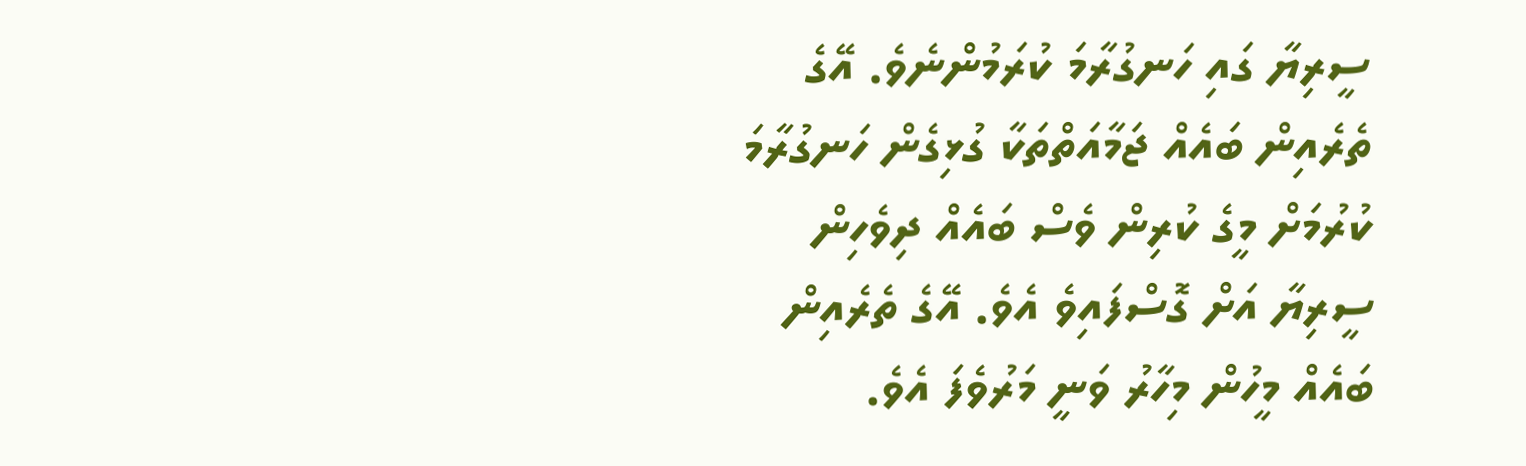ސީރިޔާ ގައި ހަނގުރާމަ ކުރަމުންނެވެ. އޭގެ ތެރެއިން ބައެއް ޖަމާއަތްތަކާ ގުޅިގެން ހަނގުރާމަ ކުރުމަށް މީގެ ކުރިން ވެސް ބައެއް ދިވެހިން ސީރިޔާ އަށް ގޮސްފައިވެ އެވެ. އޭގެ ތެރެއިން ބައެއް މީހުން މިހާރު ވަނީ މަރުވެފަ އެވެ.